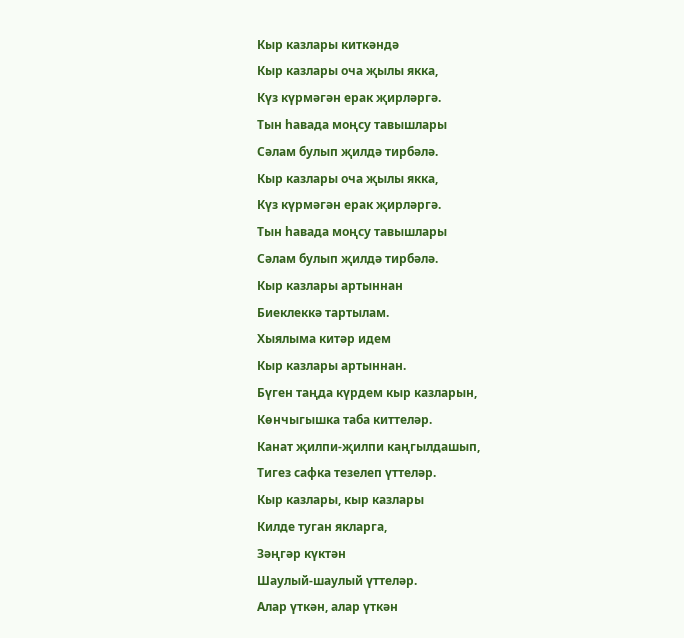Кыр казлары киткәндә
Кыр казлары оча җылы якка,
Күз күрмәгән ерак җирләргә.
Тын һавада моңсу тавышлары
Сәлам булып җилдә тирбәлә.
Кыр казлары оча җылы якка,
Күз күрмәгән ерак җирләргә.
Тын һавада моңсу тавышлары
Сәлам булып җилдә тирбәлә.
Кыр казлары артыннан
Биеклеккә тартылам.
Хыялыма китәр идем
Кыр казлары артыннан.
Бүген таңда күрдем кыр казларын,
Көнчыгышка таба киттеләр.
Канат җилпи-җилпи каңгылдашып,
Тигез сафка тезелеп үттеләр.
Кыр казлары, кыр казлары
Килде туган якларга,
Зәңгәр күктән
Шаулый-шаулый үттеләр.
Алар үткән, алар үткән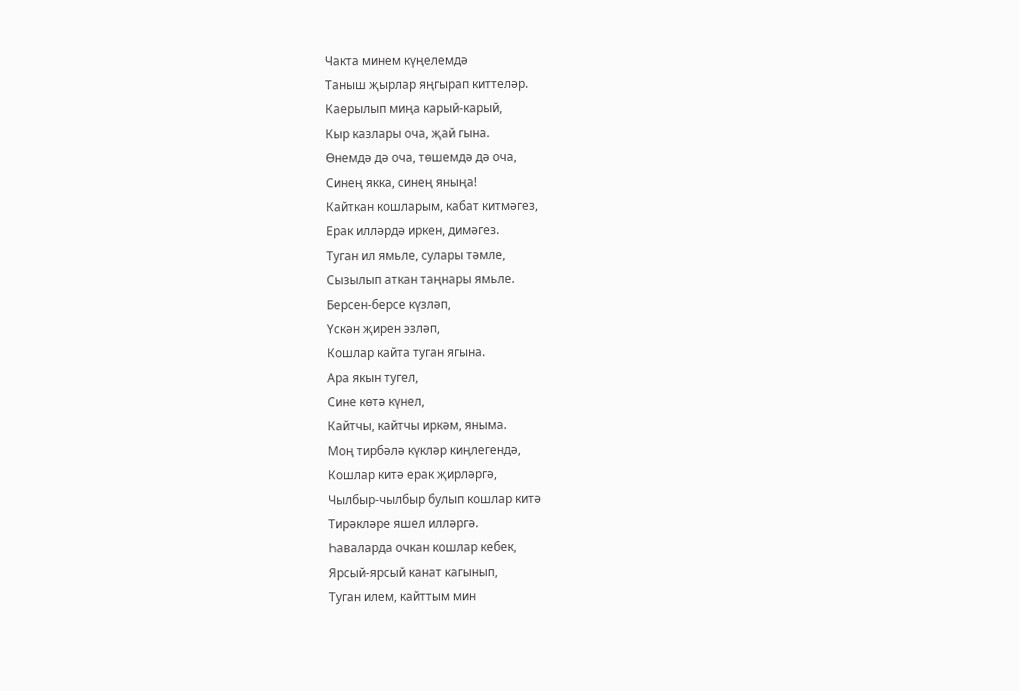Чакта минем күңелемдә
Таныш җырлар яңгырап киттеләр.
Каерылып миңа карый-карый,
Кыр казлары оча, җай гына.
Өнемдә дә оча, төшемдә дә оча,
Синең якка, синең яныңа!
Кайткан кошларым, кабат китмәгез,
Ерак илләрдә иркен, димәгез.
Туган ил ямьле, сулары тәмле,
Сызылып аткан таңнары ямьле.
Берсен-берсе күзләп,
Үскән җирен эзләп,
Кошлар кайта туган ягына.
Ара якын тугел,
Сине көтә күнел,
Кайтчы, кайтчы иркәм, яныма.
Моң тирбәлә күкләр киңлегендә,
Кошлар китә ерак җирләргә,
Чылбыр-чылбыр булып кошлар китә
Тирәкләре яшел илләргә.
Һаваларда очкан кошлар кебек,
Ярсый-ярсый канат кагынып,
Туган илем, кайттым мин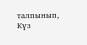талпынып,
Күз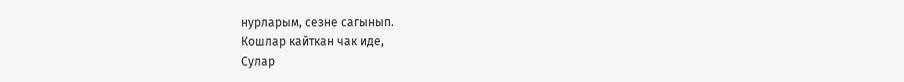нурларым, сезне сагынып.
Кошлар кайткан чак иде,
Сулар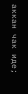аккан чак иде;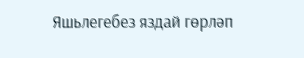Яшьлегебез яздай гөрләп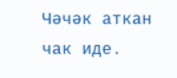Чәчәк аткан чак иде.